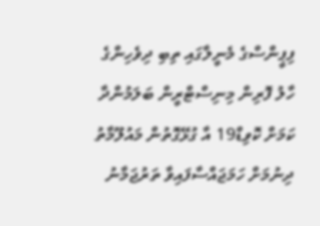ފިޕީންސްގެ މެނީލާގައި ތިބި ދިވެހިންގެ ހާލު ފޮރިން މިނިސްޓްރީން ބަލަމުންދާ ކަމަށް ކޮވިޑް19 އާ ގުޅޭގޮތުން މައުލޫމާތު ދިނުމަށް ހަމަޖައްސާފައިވާ ތަރުޖަމާނު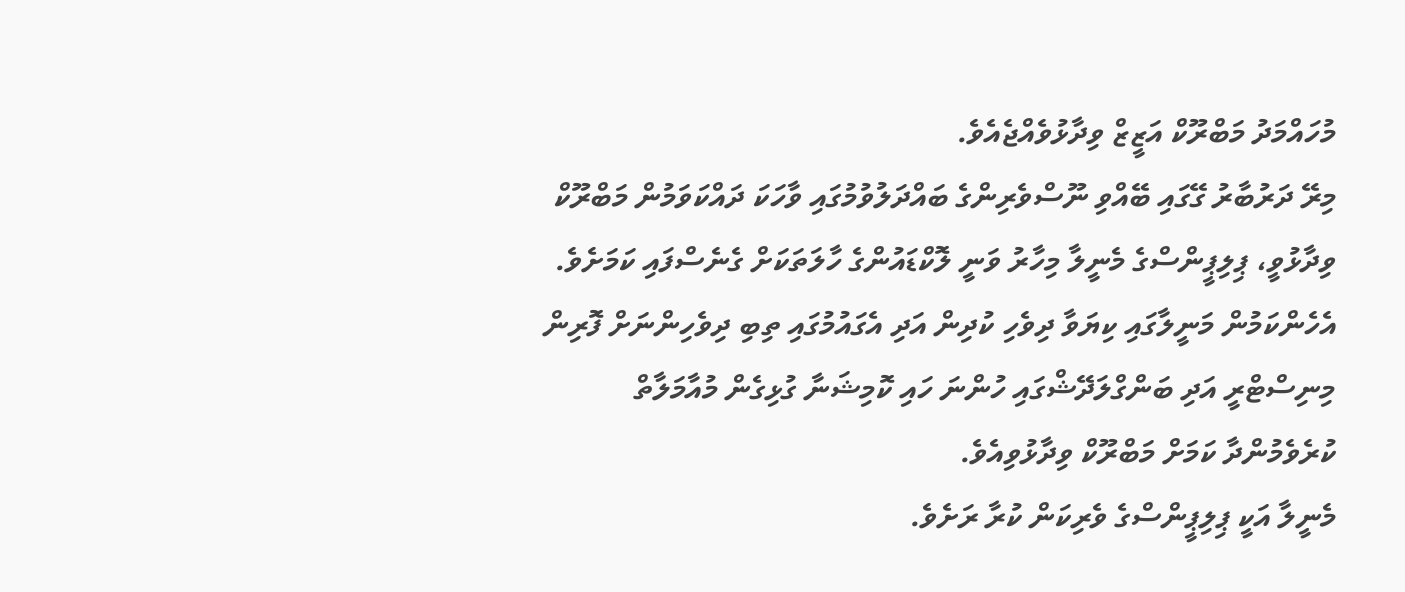މުހައްމަދު މަބްރޫކް އަޒީޒް ވިދާޅުވެއްޖެއެވެ.
މިރޭ ދަރުބާރު ގޭގައި ބޭއްވި ނޫސްވެރިންގެ ބައްދަލުވުމުގައި ވާހަކަ ދައްކަވަމުން މަބްރޫކް ވިދާޅުވީ، ޕިލިޕީންސްގެ މެނީލާ މިހާރު ވަނީ ލޮކްޑައުންގެ ހާލަތަކަށް ގެނެސްފައި ކަމަށެވެ. އެހެންކަމުން މަނީލާގައި ކިޔަވާ ދިވެހި ކުދިން އަދި އެގައުމުގައި ތިބި ދިވެހިންނަށް ފޮރިން މިނިސްޓްރީ އަދި ބަންގްލަދޭޝްގައި ހުންނަ ހައި ކޮމިޝަނާ ގުޅިގެން މުއާމަލާތް ކުރެވެމުންދާ ކަމަށް މަބްރޫކް ވިދާޅުވިއެވެ.
މެނީލާ އަކީ ޕިލިޕީންސްގެ ވެރިކަން ކުރާ ރަށެވެ.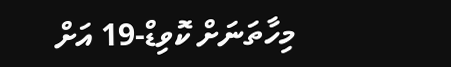މިހާތަނަށް ކޮވިޑް-19 އަށް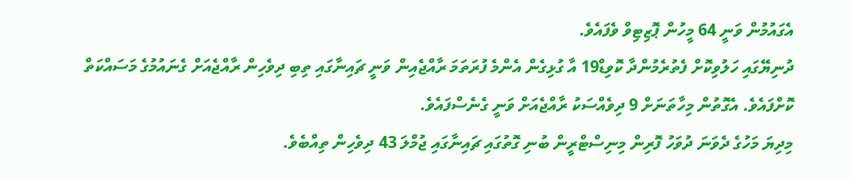އެގައުމުން ވަނީ 64 މީހުން ޕޮޒިޓިވް ވެފައެވެ.
ދުނިޔޭގައި ހަލުވިކޮށް ފެތުރެމުންދާ ކޮވިޑް19 އާ ގުޅިގެން އެންމެ ފުރަތަމަ ރާއްޖެއިން ވަނީ ޗައިނާގައި ތިބި ދިވެހިން ރާއްޖެއަށް ގެނައުމުގެ މަސައްކަތް ކޮށްފައެވެ. އެގޮތުން މިހާތަނަށް 9 ދިވެއްސަކު ރާއްޖެއަށް ވަނީ ގެނެސްފައެވެ.
މިދިޔަ މަހުގެ ދެވަނަ ދުވަހު ފޮރިން މިނިސްޓްރީން ބުނި ގޮތުގައި ޗައިނާގައި ޖުމްލަ 43 ދިވެހިން ތިއްބެވެ.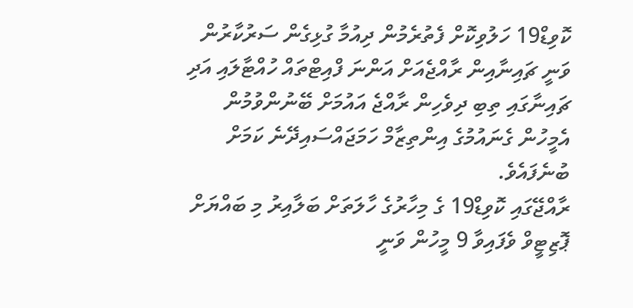ކޮވިޑް19 ހަލުވިކޮށް ފެތުރެމުން ދިއުމާ ގުޅިގެން ސަރުކާރުން ވަނީ ޗައިނާއިން ރާއްޖެއަށް އަންނަ ފްއިޓްތައް ހުއްޓާލައި އަދި ޗައިނާގައި ތިބި ދިވެހިން ރާއްޖެ އައުމަށް ބޭނުންވުމުން އެމީހުން ގެނައުމުގެ އިންތިޒާމް ހަމަޖައްސައިދޭނެ ކަމަށް ބުނެފައެވެ.
ރާއްޖޭގައި ކޮވިޑް19 ގެ މިހާރުގެ ހާލަތަށް ބަލާއިރު މި ބައްޔަށް ޕޮޒިޓީވް ވެފައިވާ 9 މީހުން ވަނީ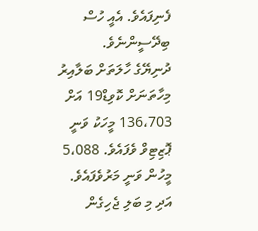ފެނިފައެވެ. އެއީ ހުސް ބިދޭސީންނެވެ.
ދުނިޔޭގެ ހާލަތަށް ބަލާއިރު މިހާތަނަށް ކޮވިޑް19 އަށް 136،703 މީހަކު ވަނީ ޕޮޒިޓިވް ވެފައެވެ. 5،088 މީހުން ވަނީ މަރުވެފައެވެ. އަދި މި ބަލި ޖެހިގެން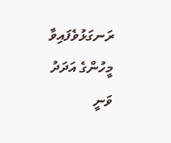ރަނގަޅުވެފައިވާ މީހުންގެ އަދަދު ވަނީ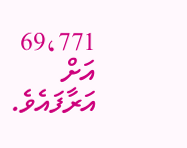69،771 އަށް އަރާފައެވެ.